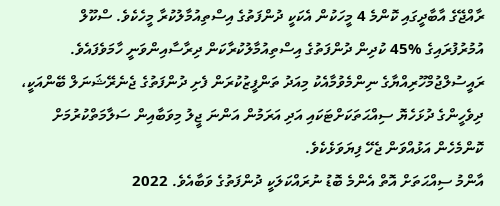ރާއްޖޭގެ އާބާދީގައި ކޮންމެ 4 މީހަކުން އެކަކީ ދުންފަތުގެ އިސްތިއުމާލުކުރާ މީހެކެވެ. ސްކޫލް އުމުރުފުރައިގެ %45 ކުދިން ދުންފަތުގެ އިސްތިއުމާލުކުރާކަން ދިރާސާއިންވަނީ ހާމަވެފައެވެ. ރައީސުލްޖުމްހޫރިއްޔާގެ ނިންމެވުމާއެކު މިއަދު ތަންފީޒުކުރަން ފެށި ދުންފަތުގެ ޖެނެރޭޝަނަލް ބޭންއަކީ، ދިވެހީންގެ ދުޅަހެޔޮ ސިއްޙަތަކަށްޓަކައި އަދި އަރަމުން އަންނަ ޖީލު މިވަބާއިން ސަލާމަތްކުރުމަށް ކޮންމެހެން އަޅުއްވަން ޖެހޭ ފިޔަވަޅެކެވެ.
އާންމު ސިއްޙަތަށް އޮތް އެންމެ ބޮޑު ނުރައްކަލަކީ ދުންފަތުގެ ވަބާއެވެ. 2022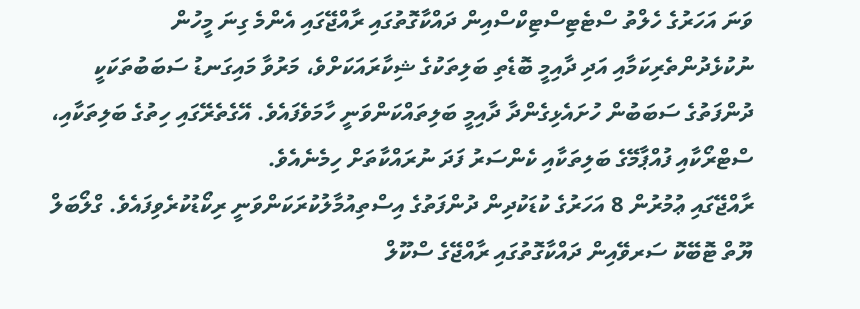ވަނަ އަހަރުގެ ހެލްތު ސްޓެޓިސްޓިކްސްއިން ދައްކާގޮތުގައި ރާއްޖޭގައި އެންމެ ގިނަ މީހުން ނުކުޅެދުންތެރިކަމާއި އަދި ދާއިމީ ބޮޑެތި ބަލިތަކުގެ ޝިކާރައަކަށްވެ، މަރުވާ މައިގަނޑު ސަބަބުތަކަކީ ދުންފަތުގެ ސަބަބުން ހުށައެޅިގެންދާ ދާއިމީ ބަލިތައްކަންވަނީ ހާމަވެފައެވެ. އޭގެތެރޭގައި ހިތުގެ ބަލިތަކާއި، ސްޓްރޯކާއި ފުއްޕާމޭގެ ބަލިތަކާއި ކެންސަރު ފަދަ ނުރައްކާތަށް ހިމެނެއެވެ.
ރާއްޖޭގައި ޢުމުރުން 8 އަހަރުގެ ކުޑަކުދިން ދުންފަތުގެ އިސްތިއުމާލުކުރަކަންވަނީ ރިކޯޑުކުރެވިފައެވެ. ގްލޯބަލް ޔޫތް ޓޮބޭކޮ ސަރވޭއިން ދައްކާގޮތުގައި ރާއްޖޭގެ ސްކޫލް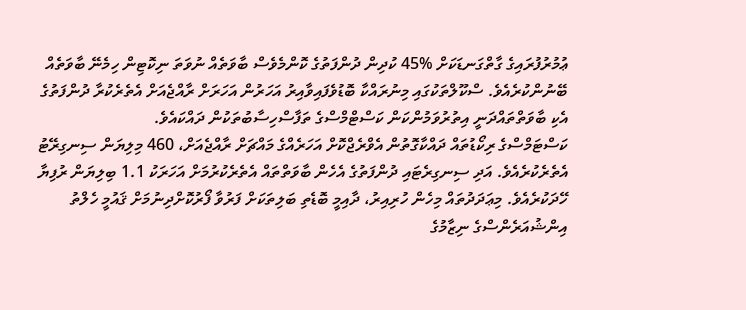ޢުމުރުފުރައިގެ ގާތްގަނޑަކަށް %45 ކުދިން ދުންފަތުގެ ކޮންމެވެސް ބާވަތެއް ނުވަތަ ނިކޮޓިން ހިމެނޭ ބާވަތެއް ބޭނުންކުރެއެވެ. ސްކޫލްތަކުގައި މިނުރައްކާ ބޮޑުވެފައިވާއިރު އަހަރުން އަހަރަށް ރާއްޖެއަށް އެތެރެކުރާ ދުންފަތުގެ އެކި ބާވަތްތައްދަނީ އިތުރުވަމުންކަން ކަސްޓްމްސްގެ ތަފާސްހިސާބުތަކުން ދައްކައެވެ.
ކަސްޓަމްސްގެ ރިކޯޑުތައް ދައްކާގޮތުން އެވްރެޖްކޮށް އަހަރެއްގެ މައްޗަށް ރާއްޖެއަށް، 460 މިލިޔަން ސިނގިރޭޓު އެތެރެކުރެއެވެ. އަދި ސިނގިރެޓައި ދުންފަތުގެ އެހެން ބާވަތްތައް އެތެރެކުރުމަށް އަހަރަކު 1.1 ބިލިޔަން ރުފިޔާ ހޭދަކުރެއެވެ. މިޢަދަދުތައް މިހެން ހުރިއިރު، ދާއިމީ ބޮޑެތި ބަލިތަކަށް ފަރުވާ ފޯރުކޮށްދިނުމަށް ޤައުމީ ހެލްތު އިންޝުއަރެންސްގެ ނިޒާމުގެ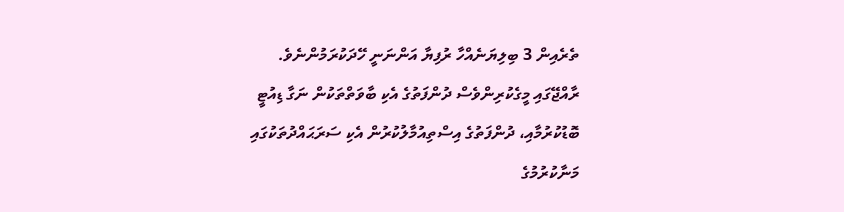ތެރެއިން 3 ބިލިޔަނެއްހާ ރުފިޔާ އަންނަނީ ހޭދަކުރަމުންނެވެ.
ރާއްޖޭގައި މީގެކުރިންވެސް ދުންފަތުގެ އެކި ބާވަތްތަކުން ނަގާ ޑިއުޓީ ބޮޑުކުރުމާއި، ދުންފަތުގެ އިސްތިއުމާލުކުރުން އެކި ސަރަޙައްދުތަކުގައި މަނާކުރުމުގެ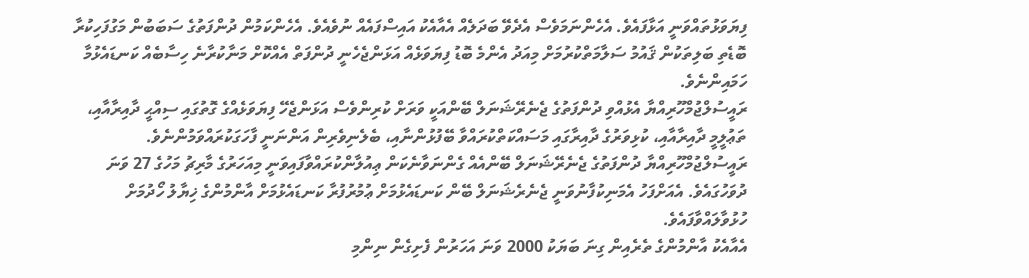ފިޔަވަޅުތައްވަނީ އަޅާފައެވެ. އެހެންނަމަވެސް އެދެވޭ ބަދަލެއް އެއާއެކު އައިސްފައެއް ނުވެއެވެ. އެހެންކަމުން ދުންފަތުގެ ސަބަބުން މަގުފަހިކުރާ ބޮޑެތި ބަލިތަކުން ޤައުމު ސަލާމަތްކުރުމަށް މިއަދު އެންމެ ބޮޑު ފިޔަވަޅެއް އަޅަންޖެހެނީ ދުންފަތް އެއްކޮށް މަނާކުރާނެ ހިސާބެއް ކަނޑައެޅުމާ ހަމައިންނެވެ.
ރައީސުލްޖުމްހޫރިއްޔާ އެޅުއްވި ދުންފަތުގެ ޖެނެރޭޝަނަލް ބޭންއަކީ ވަރަށް ކުރިންވެސް އަޅަންޖެހޭ ފިޔަވަޅެއްގެ ގޮތުގައި ސިއްޙީ ދާއިރާއާއި، ތަޢުލީމީ ދާއިރާއާއި، ކުޅިވަރުގެ ދާއިރާގައި މަސައްކަތްކުރައްވާ ބޭފުޅުންނާއި، ބެލެނިވެރިން އަންނަނީ ފާހަގަކުރައްވަމުންނެވެ.
ރައީސުލްޖުމްހޫރިއްޔާ ދުންފަތުގެ ޖެނެރޭޝަނަލް ބޭންއެއް ގެންނަވާނެކަން ޢިއުލާންކުރައްވާފައިވަނީ މިއަހަރުގެ މާރިޗު މަހުގެ 27 ވަނަ ދުވަހުގައެވެ. އެއަށްފަހު އެމަނިކުފާނުވަނީ ޖެނެރެޝަނަލް ބޭން ކަނޑައެޅުމަށް ޢުމުރުފުރާ ކަނޑައެޅުމަށް އާންމުންގެ ޚިޔާލު ހޯދުމަށް ހުޅުވާލައްވާފައެވެ.
އެއާއެކު އާންމުންގެ ތެރެއިން ގިނަ ބަޔަކު 2000 ވަނަ އަހަރުން ފެށިގެން ނިންމި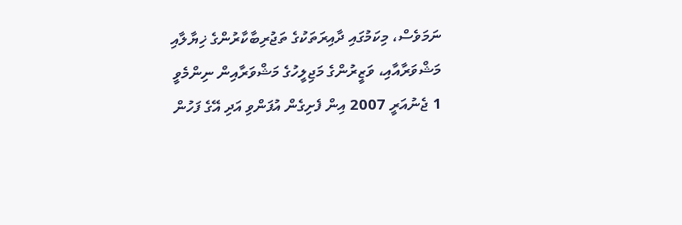ނަމަވެސް، މިކަމުގައި ދާއިރަތަކުގެ ތަޖުރިބާކާރުންގެ ޚިޔާލާއި މަޝްވަރާއާއި، ވަޒީރުންގެ މަޖިލީހުގެ މަޝްވަރާއިން ނިންމެވީ 1 ޖެނުއަރީ 2007 އިން ފެށިގެން އުފަންވި އަދި އޭގެ ފަހުން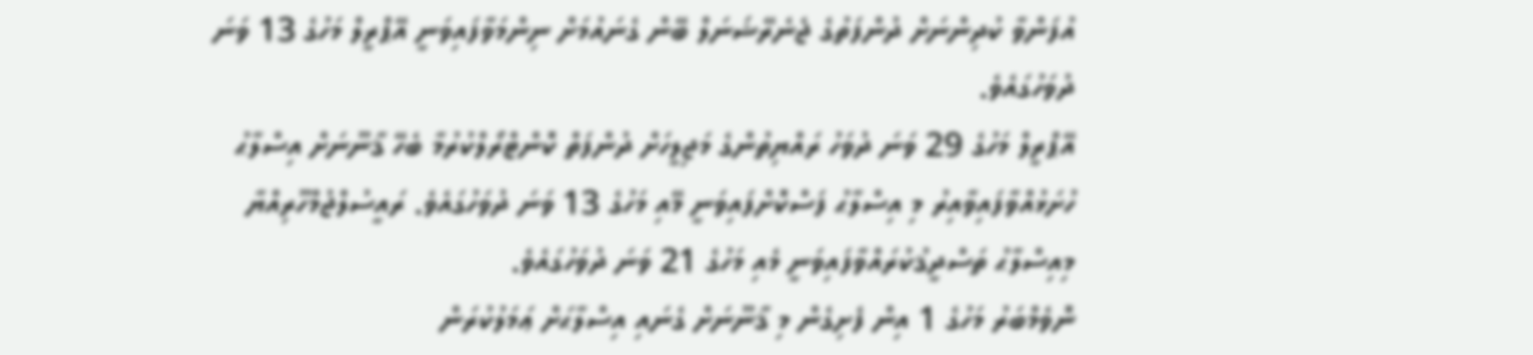އުފަންވާ ކުދިންނަށް ދުންފަތުގެ ޖެނެރޭޝަނަލް ބޭން ގެނައުމަށް ނިންމަވާފައިވަނީ އޭޕްރީލް މަހުގެ 13 ވަނަ ދުވަހުގައެވެ.
އޭޕްރީލް މަހުގެ 29 ވަނަ ދުވަހު ރައްޔިތުންގެ މަޖިލީހަށް ދުންފަތް ކޮންޓްރޯލްކުރުމާ ބެހޭ ޤާނޫނަށް އިސްލާޙު ހުށަޅުއްވާފައިވާއިރު މި އިސްލާޙު ފަސްކޮށްފައިވަނީ މޭއި މަހުގެ 13 ވަނަ ދުވަހުގައެވެ. ރައީސުލްޖުމްހޫރިއްޔާ މިއިސްލާޙު ތަސްދީޤުކުރައްވާފައިވަނީ މެއި މަހުގެ 21 ވަނަ ދުވަހުގައެވެ.
ނޮވެމްބަރު މަހުގެ 1 އިން ފެށިގެން މި ޤާނޫނަށް ގެނައި އިސްލާޙަށް ޢަމަލުކުރަން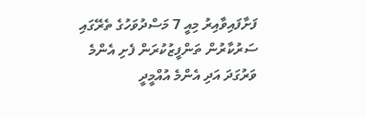ފަށާފައިވާއިރު މިއީ 7 މަސްދުވަހުގެ ތެރޭގައި ސަރުކާރުން ތަންފީޒުކުރަން ފެށި އެންމެ ވަރުގަދަ އަދި އެންމެ އުއްމީދީ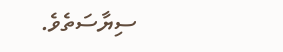ސިޔާސަތެވެ.